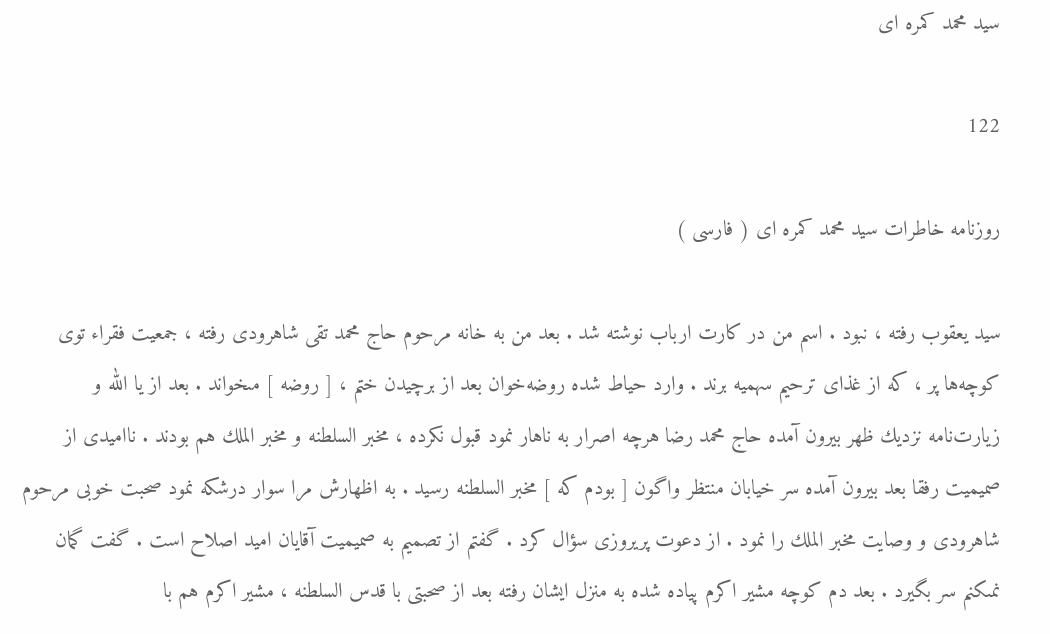سيد محمد كمره اى

122

روزنامه خاطرات سيد محمد كمره اى ( فارسى )

سيد يعقوب رفته ، نبود . اسم من در كارت ارباب نوشته شد . بعد من به خانه مرحوم حاج محمد تقى شاهرودى رفته ، جمعيت فقراء توى كوچه‌ها پر ، كه از غذاى ترحيم سهميه برند . وارد حياط شده روضه‌خوان بعد از برچيدن ختم ، [ روضه ] مىخواند . بعد از يا الله و زيارت‌نامه نزديك ظهر بيرون آمده حاج محمد رضا هرچه اصرار به ناهار نمود قبول نكرده ، مخبر السلطنه و مخبر الملك هم بودند . نااميدى از صميميت رفقا بعد بيرون آمده سر خيابان منتظر واگون [ بودم كه ] مخبر السلطنه رسيد . به اظهارش مرا سوار درشكه نمود صحبت خوبى مرحوم شاهرودى و وصايت مخبر الملك را نمود . از دعوت پريروزى سؤال كرد . گفتم از تصميم به صميميت آقايان اميد اصلاح است . گفت گمان نمىكنم سر بگيرد . بعد دم كوچه مشير اكرم پياده شده به منزل ايشان رفته بعد از صحبتى با قدس السلطنه ، مشير اكرم هم با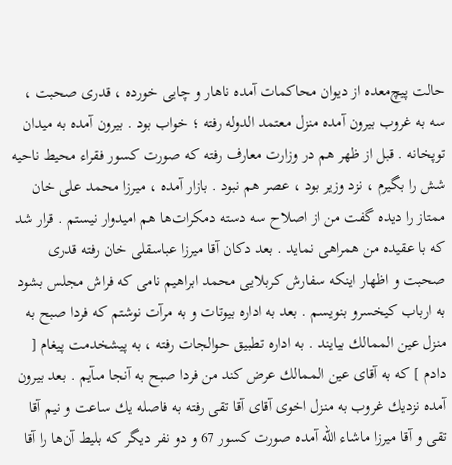حالت پيچ‌معده از ديوان محاكمات آمده ناهار و چايى خورده ، قدرى صحبت ، سه به غروب بيرون آمده منزل معتمد الدوله رفته ؛ خواب بود . بيرون آمده به ميدان توپخانه . قبل از ظهر هم در وزارت معارف رفته كه صورت كسور فقراء محيط ناحيه شش را بگيرم ، نزد وزير بود ، عصر هم نبود . بازار آمده ، ميرزا محمد على خان ممتاز را ديده گفت من از اصلاح سه دسته دمكرات‌ها هم اميدوار نيستم . قرار شد كه با عقيده من همراهى نمايد . بعد دكان آقا ميرزا عباسقلى خان رفته قدرى صحبت و اظهار اينكه سفارش كربلايى محمد ابراهيم نامى كه فراش مجلس بشود به ارباب كيخسرو بنويسم . بعد به اداره بيوتات و به مرآت نوشتم كه فردا صبح به منزل عين الممالك بيايند . به اداره تطبيق حوالجات رفته ، به پيشخدمت پيغام [ دادم ] كه به آقاى عين الممالك عرض كند من فردا صبح به آنجا مىآيم . بعد بيرون آمده نزديك غروب به منزل اخوى آقاى آقا تقى رفته به فاصله يك ساعت و نيم آقا تقى و آقا ميرزا ماشاء الله آمده صورت كسور 67 و دو نفر ديگر كه بليط آن‌ها را آقا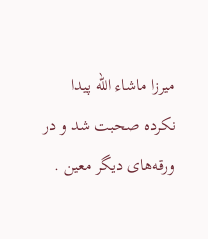ميرزا ماشاء الله پيدا نكرده صحبت شد و در ورقه‌هاى ديگر معين .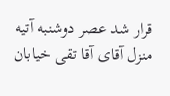قرار شد عصر دوشنبه آتيه منزل آقاى آقا تقى خيابان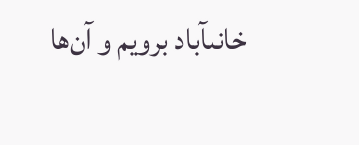خانىآباد برويم و آن‌ها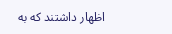اظهار داشتند كه به